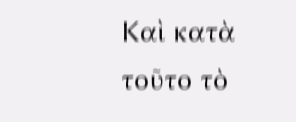Καὶ κατὰ τοῦτο τὸ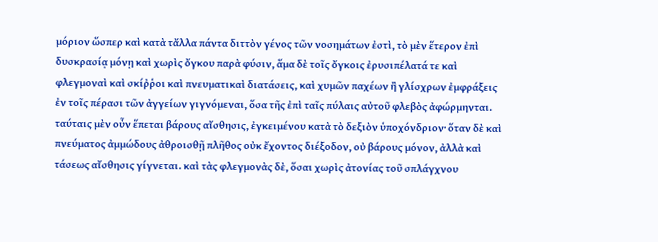μόριον ὥσπερ καὶ κατὰ τἄλλα πάντα διττὸν γένος τῶν νοσημάτων ἐστὶ, τὸ μὲν ἕτερον ἐπὶ δυσκρασίᾳ μόνῃ καὶ χωρὶς ὄγκου παρὰ φύσιν, ἅμα δὲ τοῖς ὄγκοις ἐρυσιπέλατά τε καὶ φλεγμοναὶ καὶ σκίῤῥοι καὶ πνευματικαὶ διατάσεις, καὶ χυμῶν παχέων ἢ γλίσχρων ἐμφράξεις ἐν τοῖς πέρασι τῶν ἀγγείων γιγνόμεναι, ὅσα τῆς ἐπὶ ταῖς πύλαις αὐτοῦ φλεβὸς ἀφώρμηνται. ταύταις μὲν οὖν ἕπεται βάρους αἴσθησις, ἐγκειμένου κατὰ τὸ δεξιὸν ὑποχόνδριον· ὅταν δὲ καὶ πνεύματος ἀμμώδους ἀθροισθῇ πλῆθος οὐκ ἔχοντος διέξοδον, οὐ βάρους μόνον, ἀλλὰ καὶ τάσεως αἴσθησις γίγνεται. καὶ τὰς φλεγμονὰς δὲ, ὅσαι χωρὶς ἀτονίας τοῦ σπλάγχνου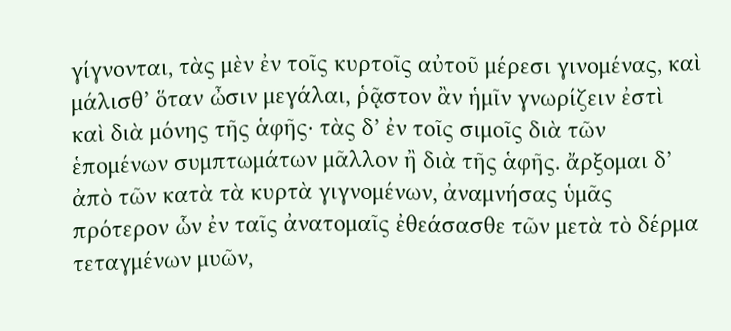γίγνονται, τὰς μὲν ἐν τοῖς κυρτοῖς αὐτοῦ μέρεσι γινομένας, καὶ μάλισθ’ ὅταν ὦσιν μεγάλαι, ῥᾷστον ἂν ἡμῖν γνωρίζειν ἐστὶ καὶ διὰ μόνης τῆς ἁφῆς· τὰς δ’ ἐν τοῖς σιμοῖς διὰ τῶν ἑπομένων συμπτωμάτων μᾶλλον ἢ διὰ τῆς ἁφῆς. ἄρξομαι δ’ ἀπὸ τῶν κατὰ τὰ κυρτὰ γιγνομένων, ἀναμνήσας ὑμᾶς πρότερον ὧν ἐν ταῖς ἀνατομαῖς ἐθεάσασθε τῶν μετὰ τὸ δέρμα τεταγμένων μυῶν,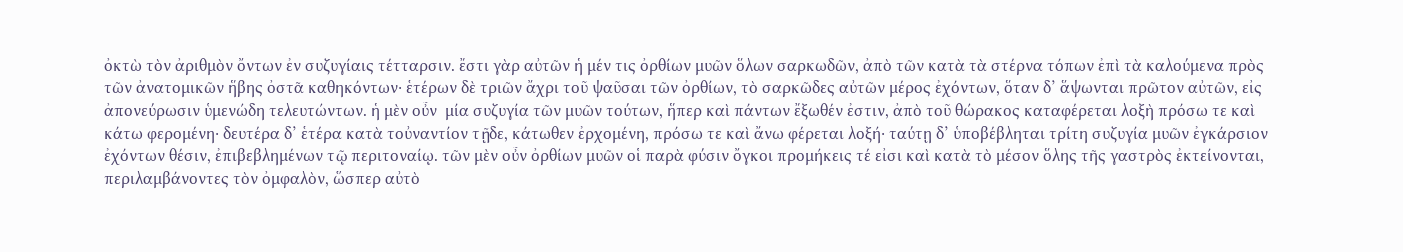ὀκτὼ τὸν ἀριθμὸν ὄντων ἐν συζυγίαις τέτταρσιν. ἔστι γὰρ αὐτῶν ἡ μέν τις ὀρθίων μυῶν ὅλων σαρκωδῶν, ἀπὸ τῶν κατὰ τὰ στέρνα τόπων ἐπὶ τὰ καλούμενα πρὸς τῶν ἀνατομικῶν ἥβης ὀστᾶ καθηκόντων· ἑτέρων δὲ τριῶν ἄχρι τοῦ ψαῦσαι τῶν ὀρθίων, τὸ σαρκῶδες αὐτῶν μέρος ἐχόντων, ὅταν δ’ ἅψωνται πρῶτον αὐτῶν, εἰς ἀπονεύρωσιν ὑμενώδη τελευτώντων. ἡ μὲν οὖν  μία συζυγία τῶν μυῶν τούτων, ἥπερ καὶ πάντων ἔξωθέν ἐστιν, ἀπὸ τοῦ θώρακος καταφέρεται λοξὴ πρόσω τε καὶ κάτω φερομένη· δευτέρα δ’ ἑτέρα κατὰ τοὐναντίον τῇδε, κάτωθεν ἐρχομένη, πρόσω τε καὶ ἄνω φέρεται λοξή· ταύτῃ δ’ ὑποβέβληται τρίτη συζυγία μυῶν ἐγκάρσιον ἐχόντων θέσιν, ἐπιβεβλημένων τῷ περιτοναίῳ. τῶν μὲν οὖν ὀρθίων μυῶν οἱ παρὰ φύσιν ὄγκοι προμήκεις τέ εἰσι καὶ κατὰ τὸ μέσον ὅλης τῆς γαστρὸς ἐκτείνονται, περιλαμβάνοντες τὸν ὀμφαλὸν, ὥσπερ αὐτὸ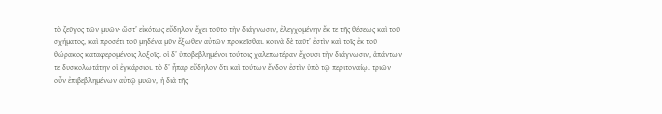τὸ ζεῦγος τῶν μυῶν· ὥστ’ εἰκότως εὔδηλον ἔχει τοῦτο τὴν διάγνωσιν, ἐλεγχομένην ἔκ τε τῆς θέσεως καὶ τοῦ σχήματος, καὶ προσέτι τοῦ μηδένα μῦν ἔξωθεν αὐτῶν προκεῖσθαι. κοινὰ δὲ ταῦτ’ ἐστὶν καὶ τοῖς ἐκ τοῦ θώρακος καταφερομένοις λοξοῖς. οἱ δ’ ὑποβεβλημένοι τούτοις χαλεπωτέραν ἔχουσι τὴν διάγνωσιν, ἁπάντων τε δυσκολωτάτην οἱ ἐγκάρσιοι. τὸ δ’ ἧπαρ εὔδηλον ὅτι καὶ τούτων ἔνδον ἐστὶν ὑπὸ τῷ περιτοναίῳ. τριῶν οὖν ἐπιβεβλημένων αὐτῷ μυῶν, ἡ διὰ τῆς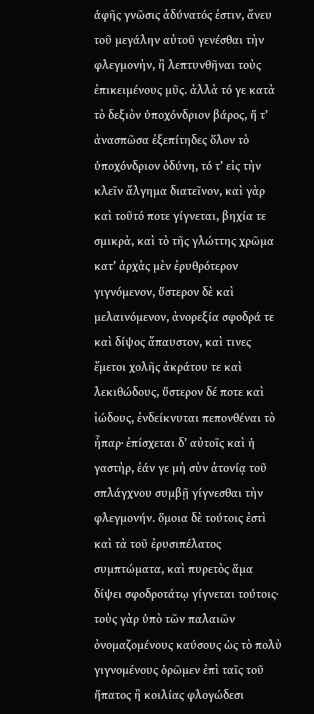ἁφῆς γνῶσις ἀδύνατός ἐστιν, ἄνευ τοῦ μεγάλην αὐτοῦ γενέσθαι τὴν φλεγμονὴν, ἢ λεπτυνθῆναι τοὺς ἐπικειμένους μῦς. ἀλλὰ τό γε κατὰ τὸ δεξιὸν ὑποχόνδριον βάρος, ἥ τ’ ἀνασπῶσα ἐξεπίτηδες ὅλον τὸ ὑποχόνδριον ὀδύνη, τό τ’ εἰς τὴν κλεῖν ἄλγημα διατεῖνον, καὶ γὰρ καὶ τοῦτό ποτε γίγνεται, βηχία τε σμικρὰ, καὶ τὸ τῆς γλώττης χρῶμα κατ’ ἀρχὰς μὲν ἐρυθρότερον γιγνόμενον, ὕστερον δὲ καὶ μελαινόμενον, ἀνορεξία σφοδρά τε καὶ δίψος ἄπαυστον, καὶ τινες ἔμετοι χολῆς ἀκράτου τε καὶ λεκιθώδους, ὕστερον δέ ποτε καὶ ἰώδους, ἐνδείκνυται πεπονθέναι τὸ ἧπαρ· ἐπίσχεται δ’ αὐτοῖς καὶ ἡ γαστὴρ, ἐάν γε μὴ σὺν ἀτονίᾳ τοῦ σπλάγχνου συμβῇ γίγνεσθαι τὴν φλεγμονήν. ὅμοια δὲ τούτοις ἐστὶ καὶ τὰ τοῦ ἐρυσιπέλατος συμπτώματα, καὶ πυρετὸς ἅμα δίψει σφοδροτάτῳ γίγνεται τούτοις· τοὺς γὰρ ὑπὸ τῶν παλαιῶν ὀνομαζομένους καύσους ὡς τὸ πολὺ γιγνομένους ὁρῶμεν ἐπὶ ταῖς τοῦ ἥπατος ἢ κοιλίας φλογώδεσι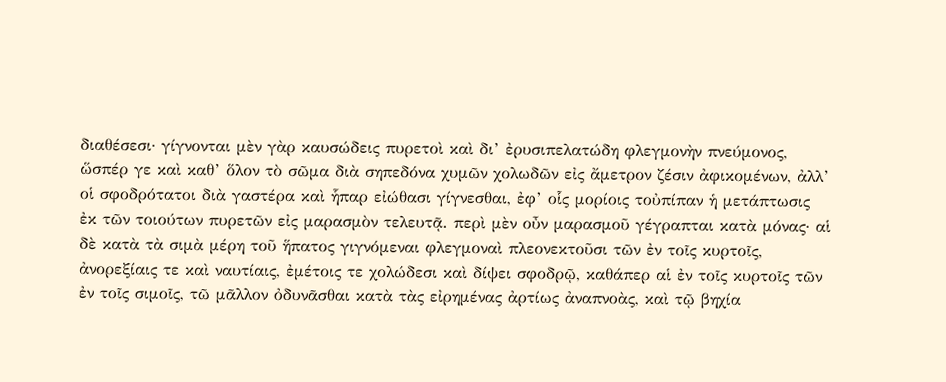διαθέσεσι· γίγνονται μὲν γὰρ καυσώδεις πυρετοὶ καὶ δι’ ἐρυσιπελατώδη φλεγμονὴν πνεύμονος, ὥσπέρ γε καὶ καθ’ ὅλον τὸ σῶμα διὰ σηπεδόνα χυμῶν χολωδῶν εἰς ἄμετρον ζέσιν ἀφικομένων, ἀλλ’ οἱ σφοδρότατοι διὰ γαστέρα καὶ ἧπαρ εἰώθασι γίγνεσθαι, ἐφ’ οἷς μορίοις τοὐπίπαν ἡ μετάπτωσις ἐκ τῶν τοιούτων πυρετῶν εἰς μαρασμὸν τελευτᾷ. περὶ μὲν οὖν μαρασμοῦ γέγραπται κατὰ μόνας· αἱ δὲ κατὰ τὰ σιμὰ μέρη τοῦ ἥπατος γιγνόμεναι φλεγμοναὶ πλεονεκτοῦσι τῶν ἐν τοῖς κυρτοῖς, ἀνορεξίαις τε καὶ ναυτίαις, ἐμέτοις τε χολώδεσι καὶ δίψει σφοδρῷ, καθάπερ αἱ ἐν τοῖς κυρτοῖς τῶν ἐν τοῖς σιμοῖς, τῶ μᾶλλον ὀδυνᾶσθαι κατὰ τὰς εἰρημένας ἀρτίως ἀναπνοὰς, καὶ τῷ βηχία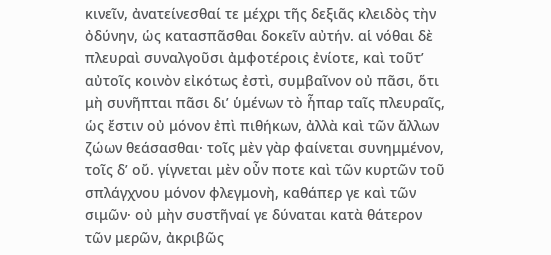κινεῖν, ἀνατείνεσθαί τε μέχρι τῆς δεξιᾶς κλειδὸς τὴν ὀδύνην, ὡς κατασπᾶσθαι δοκεῖν αὐτήν. αἱ νόθαι δὲ πλευραὶ συναλγοῦσι ἀμφοτέροις ἐνίοτε, καὶ τοῦτ’ αὐτοῖς κοινὸν εἰκότως ἐστὶ, συμβαῖνον οὐ πᾶσι, ὅτι μὴ συνῆπται πᾶσι δι’ ὑμένων τὸ ἧπαρ ταῖς πλευραῖς, ὡς ἔστιν οὐ μόνον ἐπὶ πιθήκων, ἀλλὰ καὶ τῶν ἄλλων ζώων θεάσασθαι· τοῖς μὲν γὰρ φαίνεται συνημμένον, τοῖς δ’ οὔ. γίγνεται μὲν οὖν ποτε καὶ τῶν κυρτῶν τοῦ σπλάγχνου μόνον φλεγμονὴ, καθάπερ γε καὶ τῶν σιμῶν· οὐ μὴν συστῆναί γε δύναται κατὰ θάτερον τῶν μερῶν, ἀκριβῶς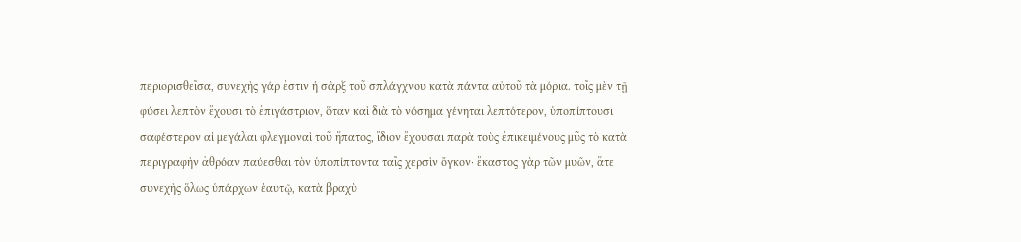περιορισθεῖσα, συνεχὴς γάρ ἐστιν ἡ σὰρξ τοῦ σπλάγχνου κατὰ πάντα αὐτοῦ τὰ μόρια. τοῖς μὲν τῇ φύσει λεπτὸν ἔχουσι τὸ ἐπιγάστριον, ὅταν καὶ διὰ τὸ νόσημα γένηται λεπτότερον, ὑποπίπτουσι σαφέστερον αἱ μεγάλαι φλεγμοναὶ τοῦ ἥπατος, ἴδιον ἔχουσαι παρὰ τοὺς ἐπικειμένους μῦς τὸ κατὰ περιγραφὴν ἀθρόαν παύεσθαι τὸν ὑποπίπτοντα ταῖς χερσὶν ὄγκον· ἕκαστος γὰρ τῶν μυῶν, ἅτε συνεχὴς ὅλως ὑπάρχων ἑαυτῷ, κατὰ βραχὺ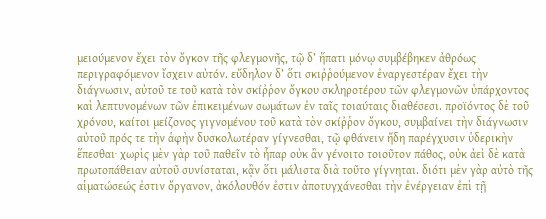μειούμενον ἔχει τὸν ὄγκον τῆς φλεγμονῆς, τῷ δ’ ἥπατι μόνῳ συμβέβηκεν ἀθρόως περιγραφόμενον ἴσχειν αὐτόν. εὔδηλον δ’ ὅτι σκιῤῥούμενον ἐναργεστέραν ἔχει τὴν διάγνωσιν, αὐτοῦ τε τοῦ κατὰ τὸν σκίῤῥον ὄγκου σκληροτέρου τῶν φλεγμονῶν ὑπάρχοντος καὶ λεπτυνομένων τῶν ἐπικειμένων σωμάτων ἐν ταῖς τοιαύταις διαθέσεσι. προϊόντος δὲ τοῦ χρόνου, καίτοι μείζονος γιγνομένου τοῦ κατὰ τὸν σκίῤῥον ὄγκου, συμβαίνει τὴν διάγνωσιν αὐτοῦ πρός τε τὴν ἁφὴν δυσκολωτέραν γίγνεσθαι, τῷ φθάνειν ἤδη παρέγχυσιν ὑδερικὴν ἕπεσθαι· χωρὶς μὲν γὰρ τοῦ παθεῖν τὸ ἧπαρ οὐκ ἂν γένοιτο τοιοῦτον πάθος, οὐκ ἀεὶ δὲ κατὰ πρωτοπάθειαν αὐτοῦ συνίσταται, κᾂν ὅτι μάλιστα διὰ τοῦτο γίγνηται. διότι μὲν γὰρ αὐτὸ τῆς αἱματώσεώς ἐστιν ὄργανον, ἀκόλουθόν ἐστιν ἀποτυγχάνεσθαι τὴν ἐνέργειαν ἐπὶ τῇ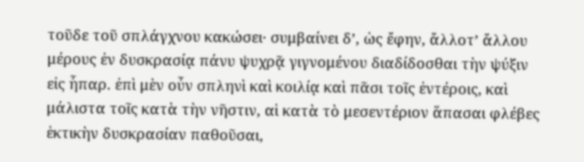τοῦδε τοῦ σπλάγχνου κακώσει· συμβαίνει δ’, ὡς ἔφην, ἄλλοτ’ ἄλλου μέρους ἐν δυσκρασίᾳ πάνυ ψυχρᾷ γιγνομένου διαδίδοσθαι τὴν ψύξιν εἰς ἧπαρ. ἐπὶ μὲν οὖν σπληνὶ καὶ κοιλίᾳ καὶ πᾶσι τοῖς ἐντέροις, καὶ μάλιστα τοῖς κατὰ τὴν νῆστιν, αἱ κατὰ τὸ μεσεντέριον ἅπασαι φλέβες ἑκτικὴν δυσκρασίαν παθοῦσαι,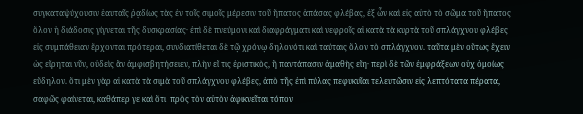συγκαταψύχουσιν ἑαυταῖς ῥᾳδίως τὰς ἐν τοῖς σιμοῖς μέρεσιν τοῦ ἥπατος ἁπάσας φλέβας, ἐξ ὧν καὶ εἰς αὐτὸ τὸ σῶμα τοῦ ἥπατος ὅλον ἡ διάδοσις γίγνεται τῆς δυσκρασίας· ἐπὶ δὲ πνεύμονι καὶ διαφράγματι καὶ νεφροῖς αἱ κατὰ τὰ κυρτὰ τοῦ σπλάγχνου φλέβες εἰς συμπάθειαν ἔρχονται πρότεραι, συνδιατίθεται δὲ τῷ χρόνῳ δηλονότι καὶ ταύταις ὅλον τὸ σπλάγχνον. ταῦτα μὲν οὕτως ἔχειν ὡς εἴρηται νῦν, οὐδεὶς ἂν ἀμφισβητήσειεν, πλὴν εἴ τις ἐριστικὸς, ἢ παντάπασιν ἀμαθὴς εἴη· περὶ δὲ τῶν ἐμφράξεων οὐχ ὁμοίως εὔδηλον. ὅτι μὲν γὰρ αἱ κατὰ τὰ σιμὰ τοῦ σπλάγχνου φλέβες, ἀπὸ τῆς ἐπὶ πύλας πεφυκυῖαι τελευτῶσιν εἰς λεπτότατα πέρατα, σαφῶς φαίνεται, καθάπερ γε καὶ ὅτι  πρὸς τὸν αὐτὸν ἀφικνεῖται τόπον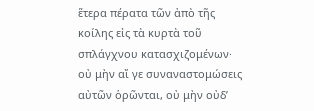ἕτερα πέρατα τῶν ἀπὸ τῆς κοίλης εἰς τὰ κυρτὰ τοῦ σπλάγχνου κατασχιζομένων· οὐ μὴν αἴ γε συναναστομώσεις αὐτῶν ὁρῶνται, οὐ μὴν οὐδ’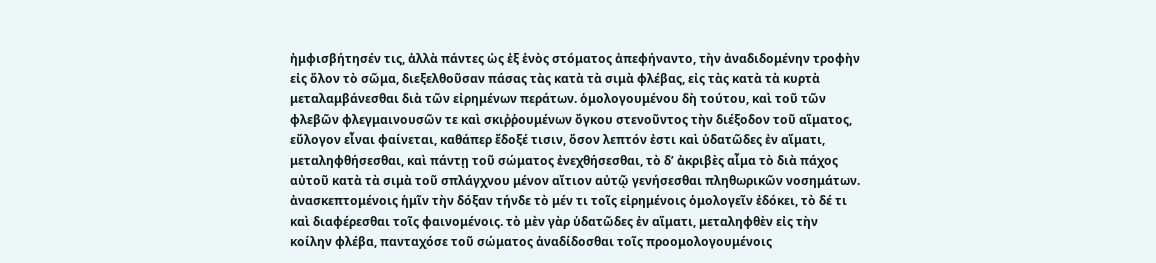ἠμφισβήτησέν τις, ἀλλὰ πάντες ὡς ἐξ ἑνὸς στόματος ἀπεφήναντο, τὴν ἀναδιδομένην τροφὴν εἰς ὅλον τὸ σῶμα, διεξελθοῦσαν πάσας τὰς κατὰ τὰ σιμὰ φλέβας, εἰς τὰς κατὰ τὰ κυρτὰ μεταλαμβάνεσθαι διὰ τῶν εἰρημένων περάτων. ὁμολογουμένου δὴ τούτου, καὶ τοῦ τῶν φλεβῶν φλεγμαινουσῶν τε καὶ σκιῤῥουμένων ὄγκου στενοῦντος τὴν διέξοδον τοῦ αἵματος, εὔλογον εἶναι φαίνεται, καθάπερ ἔδοξέ τισιν, ὅσον λεπτόν ἐστι καὶ ὑδατῶδες ἐν αἵματι, μεταληφθήσεσθαι, καὶ πάντῃ τοῦ σώματος ἐνεχθήσεσθαι, τὸ δ’ ἀκριβὲς αἷμα τὸ διὰ πάχος αὐτοῦ κατὰ τὰ σιμὰ τοῦ σπλάγχνου μένον αἴτιον αὐτῷ γενήσεσθαι πληθωρικῶν νοσημάτων. ἀνασκεπτομένοις ἡμῖν τὴν δόξαν τήνδε τὸ μέν τι τοῖς εἰρημένοις ὁμολογεῖν ἐδόκει, τὸ δέ τι καὶ διαφέρεσθαι τοῖς φαινομένοις. τὸ μὲν γὰρ ὑδατῶδες ἐν αἵματι, μεταληφθὲν εἰς τὴν κοίλην φλέβα, πανταχόσε τοῦ σώματος ἀναδίδοσθαι τοῖς προομολογουμένοις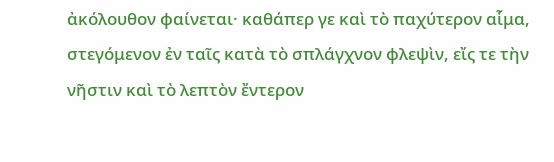ἀκόλουθον φαίνεται· καθάπερ γε καὶ τὸ παχύτερον αἷμα, στεγόμενον ἐν ταῖς κατὰ τὸ σπλάγχνον φλεψὶν, εἴς τε τὴν νῆστιν καὶ τὸ λεπτὸν ἔντερον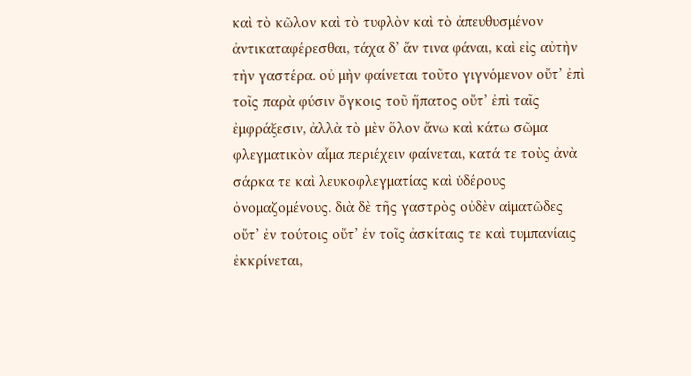καὶ τὸ κῶλον καὶ τὸ τυφλὸν καὶ τὸ ἀπευθυσμένον ἀντικαταφέρεσθαι, τάχα δ’ ἄν τινα φάναι, καὶ εἰς αὐτὴν τὴν γαστέρα. οὐ μὴν φαίνεται τοῦτο γιγνόμενον οὔτ’ ἐπὶ τοῖς παρὰ φύσιν ὄγκοις τοῦ ἥπατος οὔτ’ ἐπὶ ταῖς ἐμφράξεσιν, ἀλλὰ τὸ μὲν ὅλον ἄνω καὶ κάτω σῶμα φλεγματικὸν αἷμα περιέχειν φαίνεται, κατά τε τοὺς ἀνὰ σάρκα τε καὶ λευκοφλεγματίας καὶ ὑδέρους ὀνομαζομένους. διὰ δὲ τῆς γαστρὸς οὐδὲν αἱματῶδες οὔτ’ ἐν τούτοις οὔτ’ ἐν τοῖς ἀσκίταις τε καὶ τυμπανίαις ἐκκρίνεται,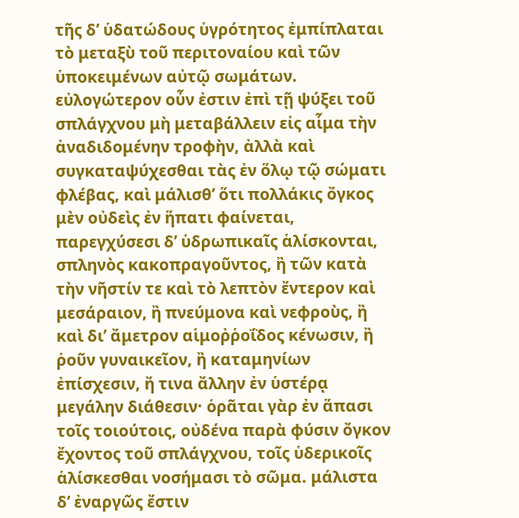τῆς δ’ ὑδατώδους ὑγρότητος ἐμπίπλαται τὸ μεταξὺ τοῦ περιτοναίου καὶ τῶν ὑποκειμένων αὐτῷ σωμάτων. εὐλογώτερον οὖν ἐστιν ἐπὶ τῇ ψύξει τοῦ σπλάγχνου μὴ μεταβάλλειν εἰς αἷμα τὴν ἀναδιδομένην τροφὴν, ἀλλὰ καὶ συγκαταψύχεσθαι τὰς ἐν ὅλῳ τῷ σώματι φλέβας, καὶ μάλισθ’ ὅτι πολλάκις ὄγκος μὲν οὐδεὶς ἐν ἥπατι φαίνεται, παρεγχύσεσι δ’ ὑδρωπικαῖς ἁλίσκονται, σπληνὸς κακοπραγοῦντος, ἢ τῶν κατὰ τὴν νῆστίν τε καὶ τὸ λεπτὸν ἔντερον καὶ μεσάραιον, ἢ πνεύμονα καὶ νεφροὺς, ἢ καὶ δι’ ἄμετρον αἱμοῤῥοΐδος κένωσιν, ἢ ῥοῦν γυναικεῖον, ἢ καταμηνίων ἐπίσχεσιν, ἤ τινα ἄλλην ἐν ὑστέρᾳ μεγάλην διάθεσιν· ὁρᾶται γὰρ ἐν ἅπασι τοῖς τοιούτοις, οὐδένα παρὰ φύσιν ὄγκον ἔχοντος τοῦ σπλάγχνου, τοῖς ὑδερικοῖς ἁλίσκεσθαι νοσήμασι τὸ σῶμα. μάλιστα δ’ ἐναργῶς ἔστιν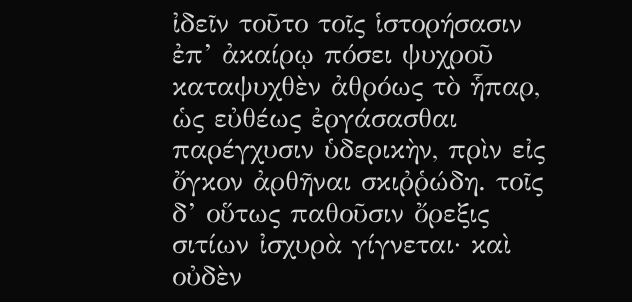ἰδεῖν τοῦτο τοῖς ἱστορήσασιν ἐπ’ ἀκαίρῳ πόσει ψυχροῦ καταψυχθὲν ἀθρόως τὸ ἧπαρ, ὡς εὐθέως ἐργάσασθαι παρέγχυσιν ὑδερικὴν, πρὶν εἰς ὄγκον ἀρθῆναι σκιῤῥώδη. τοῖς δ’ οὕτως παθοῦσιν ὄρεξις σιτίων ἰσχυρὰ γίγνεται· καὶ οὐδὲν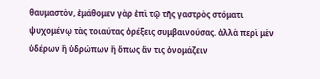θαυμαστὸν, ἐμάθομεν γὰρ ἐπὶ τῷ τῆς γαστρὸς στόματι ψυχομένῳ τὰς τοιαύτας ὀρέξεις συμβαινούσας. ἀλλὰ περὶ μὲν ὑδέρων ἢ ὑδρώπων ἢ ὅπως ἄν τις ὀνομάζειν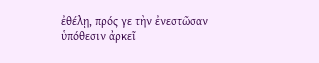ἐθέλῃ, πρός γε τὴν ἐνεστῶσαν ὑπόθεσιν ἀρκεῖ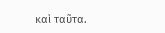καὶ ταῦτα.